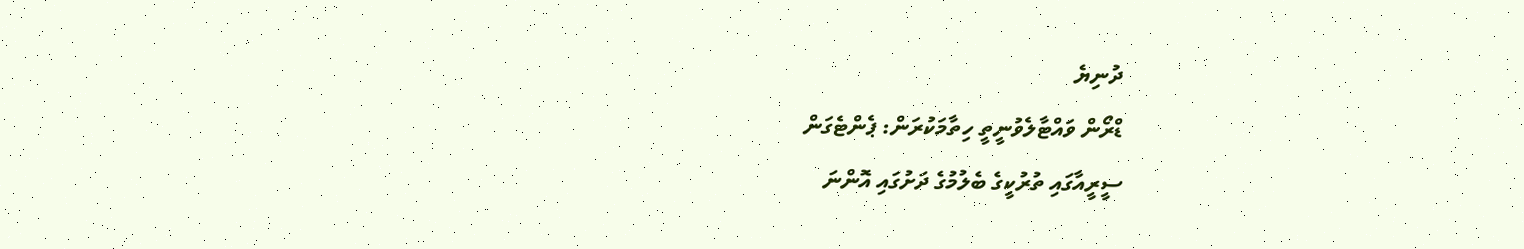ދުނިޔެ
ޑްރޯން ވައްޓާލެވުނީތީ ހިތާމަކުރަން: ޕެންޓެގަން
ސީރީއާގައި ތުރުކީގެ ބެލުމުގެ ދަށުގައި އޮންނަ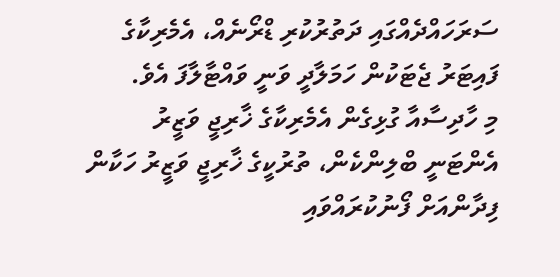ސަރަހައްދެއްގައި ދަތުރުކުރި ޑްރޯނެއް، އެމެރިކާގެ ފައިޓަރު ޖެޓަކުން ހަމަލާދީ ވަނީ ވައްޓާލާފަ އެވެ.
މި ހާދިސާއާ ގުޅިގެން އެމެރިކާގެ ޚާރިޖީ ވަޒީރު އެންޓަނީ ބްލިންކެން، ތުރުކީގެ ޚާރިޖީ ވަޒީރު ހަކާން ފިދާންއަށް ފޯނުކުރައްވައި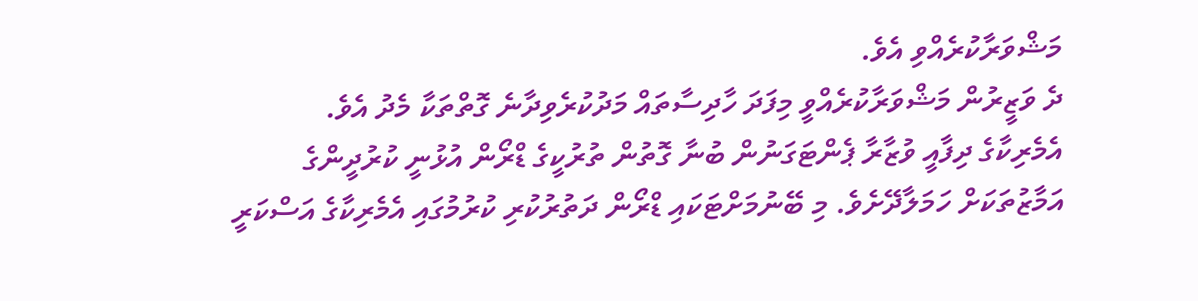މަޝްވަރާކުރެއްވި އެވެ.
ދެ ވަޒީރުން މަޝްވަރާކުރެއްވީ މިފަދަ ހާދިސާތައް މަދުކުރެވިދާނެ ގޮތްތަކާ މެދު އެވެ.
އެމެރިކާގެ ދިފާއީ ވުޒާރާ ޕެންޓަގަނުން ބުނާ ގޮތުން ތުރުކީގެ ޑްރޯން އުޅުނީ ކުރުދީންގެ އަމާޒުތަކަށް ހަމަލާދޭށެވެ. މި ބޭނުމަށްޓަކައި ޑްރޯން ދަތުރުކުރި ކުރުމުގައި އެމެރިކާގެ އަސްކަރީ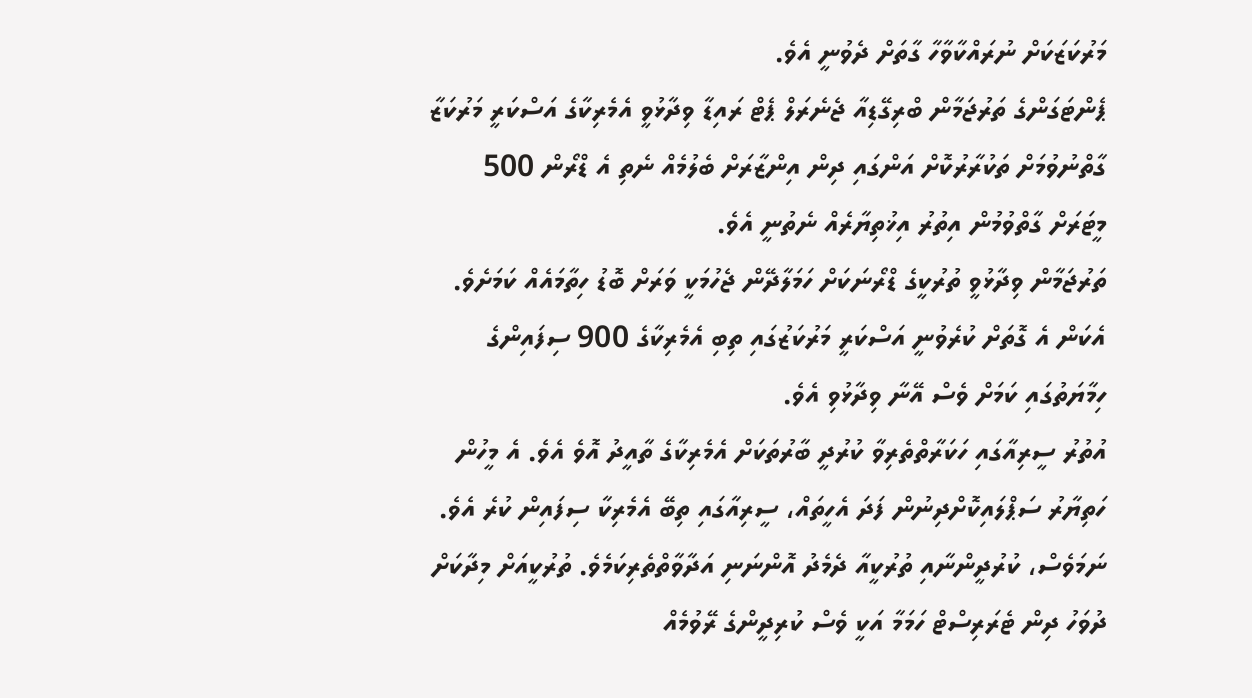މަރުކަޒަކަށް ނުރައްކާވާހާ ގާތަށް ދެވުނީ އެވެ.
ޕެންޓަގަންގެ ތަރުޖަމާން ބްރިގޭޑިއާ ޖެނެރަލް ޕެޓް ރައިޑާ ވިދާޅުވީ އެމެރިކާގެ އަސްކަރީ މަރުކަޒާ ގާތްނުވުމަށް ތަކުރާރުކޮށް އަންގައި ދިން އިންޒާރަށް ބެލުމެއް ނެތި އެ ޑްރޯން 500 މީޓަރަށް ގާތްވުމުން އިތުރު އިޚުތިޔާރެއް ނެތުނީ އެވެ.
ތަރުޖަމާން ވިދާޅުވީ ތުރުކީގެ ޑްރޯނަކަށް ހަމަލާދޭން ޖެހުމަކީ ވަރަށް ބޮޑު ހިތާމައެއް ކަމަށެވެ. އެކަން އެ ގޮތަށް ކުރެވުނީ އަސްކަރީ މަރުކަޒުގައި ތިބި އެމެރިކާގެ 900 ސިފައިންގެ ހިމާޔަތުގައި ކަމަށް ވެސް އޭނާ ވިދާޅުވި އެވެ.
އުތުރު ސީރިއާގައި ހަކަރާތްތެރިވާ ކުރުދީ ބާރުތަކަށް އެމެރިކާގެ ތާއީދު އޮވެ އެވެ. އެ މީހުން ހަތިޔާރު ސަޕްލައިކޮށްދިނުން ފަދަ އެހީތައް، ސީރިއާގައި ތިބޭ އެމެރިކާ ސިފައިން ކުރެ އެވެ.
ނަމަވެސް، ކުރުދީންނާއި ތުރުކީއާ ދެމެދު އޮންނަނި އަދާވާތްތެރިކަމެވެ. ތުރުކީއަށް މިދާކަށް ދުވަހު ދިން ޓެރަރިސްޓް ހަމަމާ އަކީ ވެސް ކުރިދީންގެ ރޭވުމެއް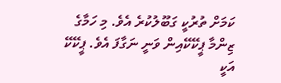ކަމަށް ތުރުކީ ގަބޫލުކުރެ އެވެ. މި ހަމާގެ ޒިންމާ ޕީކޭކޭއިން ވަނީ ނަގާފަ އެވެ. ޕީކޭކޭ އަކީ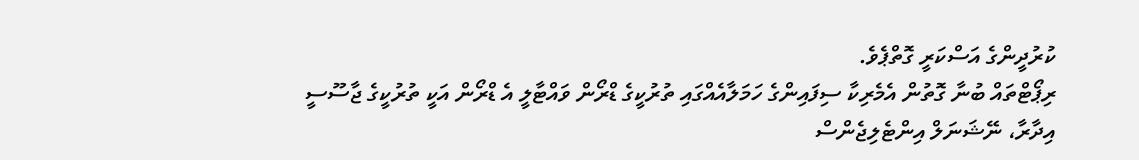ކުރުދީންގެ އަސްކަރީ ގޮތްޕެވެ.
ރިޕޯޓްތައް ބުނާ ގޮތުން އެމެރިކާ ސިފައިންގެ ހަމަލާއެއްގައި ތުރުކީގެ ޑްރޯން ވައްޓާލީ އެ ޑްރޯން އަކީ ތުރުކީގެ ޖާސޫސީ އިދާރާ، ނޭޝަނަލް އިންޓެލިޖެންސް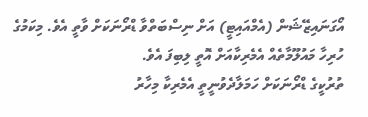އޯގަނައިޒޭޝަން (އެމްއައިޓީ) އަށް ނިސްބަތްވާ ޑްރޯނަކަށް ވާތީ އެވެ. މިކަމުގެ ހުރިހާ މައުލޫމާތެއް އެމެރިކާއަށް އޮތީ ލިބިފަ އެވެ.
ތުރުކީގެ ޑްރޯނަކަށް ހަމަލާދެވުނީތީ އެމެރިކާ މިހާރު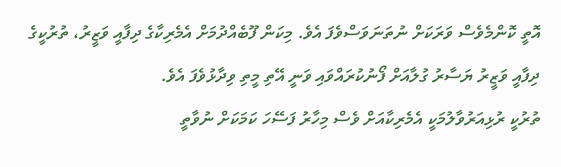އޮތީ ކޮންމެވެސް ވަރަކަށް ނުތަނަވަސްވެފަ އެވެ. މިކަން ފޫބެއްދުމަށް އެމެރިކާގެ ދިފާއީ ވަޒީރު، ތުރުކީގެ ދިފާއީ ވަޒީރު ޔަސާރު ގުލާއަށް ފޯނުކުރައްވައި ވަނީ އޭތި މީތި ވިދާޅުވެފަ އެވެ.
ތުރުކީ ރުޅިއަރުވާލުމަކީ އެމެރިކާއަށް ވެސް މިހާރު ފަސޭހަ ކަމަކަށް ނުވާތީ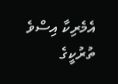އެމެރިކާ އިސްވެ ތުރުކީގެ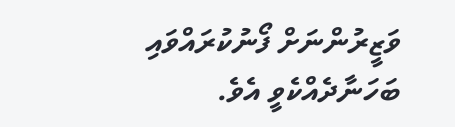ވަޒީރުންނަށް ފޯނުކުރައްވައި ބަހަނާދެއްކެވީ އެވެ.